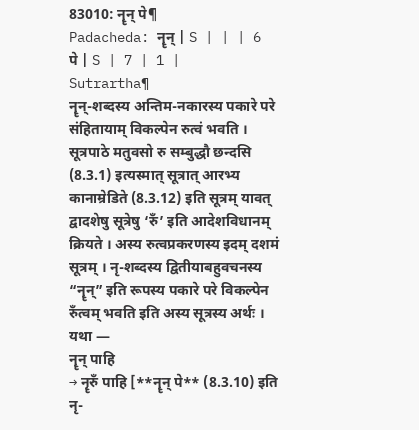83010: नॄन् पे¶
Padacheda: नॄन् | S | | | 6
पे | S | 7 | 1 |
Sutrartha¶
नॄन्-शब्दस्य अन्तिम-नकारस्य पकारे परे संहितायाम् विकल्पेन रुत्वं भवति ।
सूत्रपाठे मतुवसो रु सम्बुद्धौ छन्दसि (8.3.1) इत्यस्मात् सूत्रात् आरभ्य कानाम्रेडिते (8.3.12) इति सूत्रम् यावत् द्वादशेषु सूत्रेषु ‘रुँ’ इति आदेशविधानम् क्रियते । अस्य रुत्वप्रकरणस्य इदम् दशमं सूत्रम् । नृ-शब्दस्य द्वितीयाबहुवचनस्य “नॄन्” इति रूपस्य पकारे परे विकल्पेन रुँत्वम् भवति इति अस्य सूत्रस्य अर्थः । यथा —
नॄन् पाहि
→ नॄरुँ पाहि [**नॄन् पे** (8.3.10) इति नृ-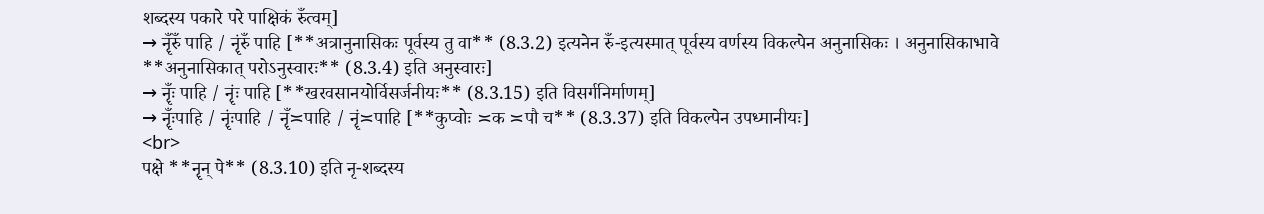शब्दस्य पकारे परे पाक्षिकं रुँत्वम्]
→ नॄँरुँ पाहि / नॄंरुँ पाहि [**अत्रानुनासिकः पूर्वस्य तु वा** (8.3.2) इत्यनेन रुँ-इत्यस्मात् पूर्वस्य वर्णस्य विकल्पेन अनुनासिकः । अनुनासिकाभावे **अनुनासिकात् परोऽनुस्वारः** (8.3.4) इति अनुस्वारः]
→ नॄँः पाहि / नॄंः पाहि [**खरवसानयोर्विसर्जनीयः** (8.3.15) इति विसर्गनिर्माणम्]
→ नॄँःपाहि / नॄंःपाहि / नॄँ≍पाहि / नॄं≍पाहि [**कुप्वोः ≍क ≍पौ च** (8.3.37) इति विकल्पेन उपध्मानीयः]
<br>
पक्षे **नॄन् पे** (8.3.10) इति नृ-शब्दस्य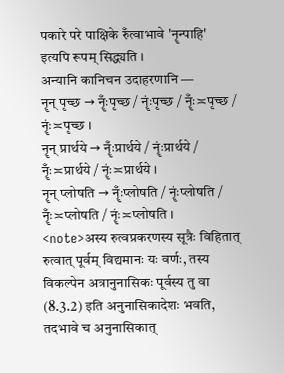पकारे परे पाक्षिके रुँत्वाभावे 'नॄन्पाहि' इत्यपि रूपम् सिद्ध्यति ।
अन्यानि कानिचन उदाहरणानि —
नॄन् पृच्छ → नॄँःपृच्छ / नॄंःपृच्छ / नॄँः≍पृच्छ / नॄंः≍पृच्छ ।
नॄन् प्रार्थये → नॄँःप्रार्थये / नॄंःप्रार्थये / नॄँः≍प्रार्थये / नॄंः≍प्रार्थये ।
नॄन् प्लोषति → नॄँःप्लोषति / नॄंःप्लोषति / नॄँः≍प्लोषति / नॄंः≍प्लोषति ।
<note>अस्य रुत्वप्रकरणस्य सूत्रैः विहितात् रुत्वात् पूर्वम् विद्यमानः यः वर्णः, तस्य विकल्पेन अत्रानुनासिकः पूर्वस्य तु वा (8.3.2) इति अनुनासिकादेशः भवति, तदभावे च अनुनासिकात्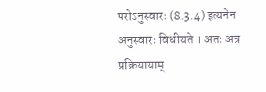परोऽनुस्वारः (8.3.4) इत्यनेन अनुस्वारः विधीयते । अतः अत्र प्रक्रियायाम्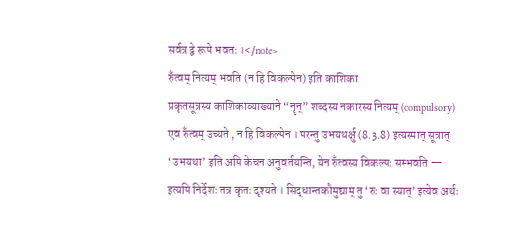सर्वत्र द्वे रूपे भवतः ।</note>
रुँत्वम् नित्यम् भवति (न हि विकल्पेन) इति काशिका
प्रकृतसूत्रस्य काशिकाव्याख्याने “नॄन्” शब्दस्य नकारस्य नित्यम् (compulsory) एव रुँत्वम् उच्यते , न हि विकल्पेन । परन्तु उभयथर्क्षु (8.3.8) इत्यस्मात् सूत्रात् ‘उभयथा’ इति अपि केचन अनुवर्तयन्ति, येन रुँत्वस्य विकल्पः सम्भवति — इत्यपि निर्देशः तत्र कृतः दृश्यते । सिद्धान्तकौमुद्याम् तु ‘रुः वा स्यात्’ इत्येव अर्थः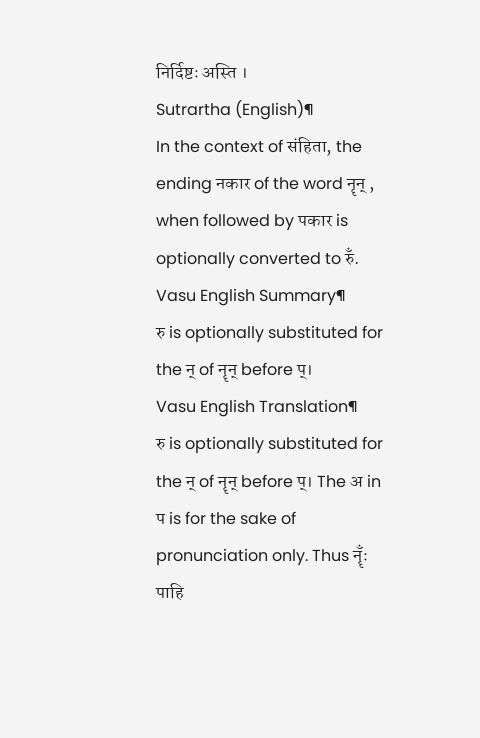निर्दिष्टः अस्ति ।
Sutrartha (English)¶
In the context of संहिता, the ending नकार of the word नॄन् , when followed by पकार is optionally converted to रुँ.
Vasu English Summary¶
रु is optionally substituted for the न् of नॄन् before प्।
Vasu English Translation¶
रु is optionally substituted for the न् of नॄन् before प्। The अ in प is for the sake of pronunciation only. Thus नॄँः पाहि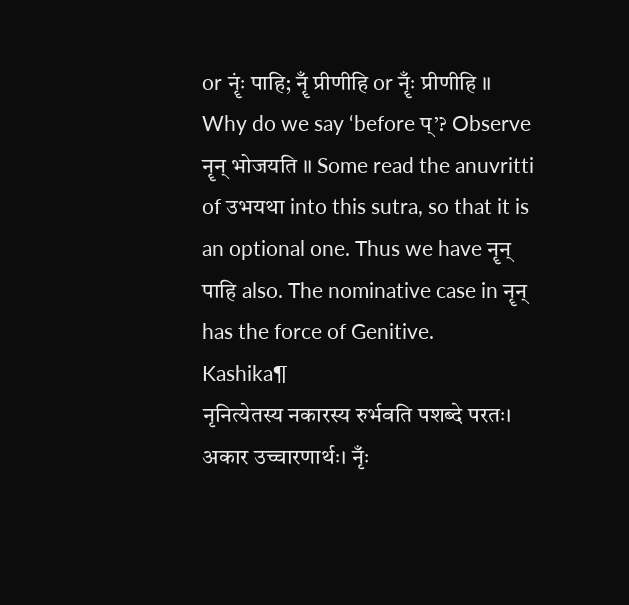or नॄंः पाहि; नॄँ प्रीणीहि or नॄँः प्रीणीहि ॥
Why do we say ‘before प्’? Observe नॄन् भोजयति ॥ Some read the anuvritti of उभयथा into this sutra, so that it is an optional one. Thus we have नॄन् पाहि also. The nominative case in नॄन् has the force of Genitive.
Kashika¶
नृनित्येतस्य नकारस्य रुर्भवति पशब्दे परतः। अकार उच्चारणार्थः। नृँः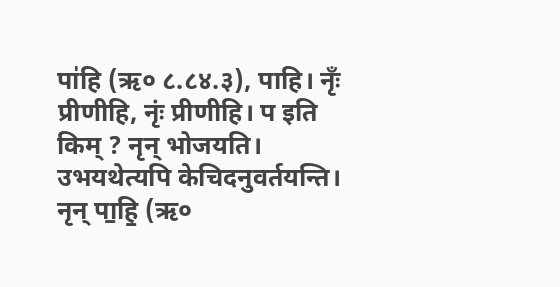पा॑हि (ऋ० ८.८४.३), पाहि। नृँः प्रीणीहि, नृंः प्रीणीहि। प इति किम् ? नृन् भोजयति। उभयथेत्यपि केचिदनुवर्तयन्ति। नृन् पा॒हि॒ (ऋ०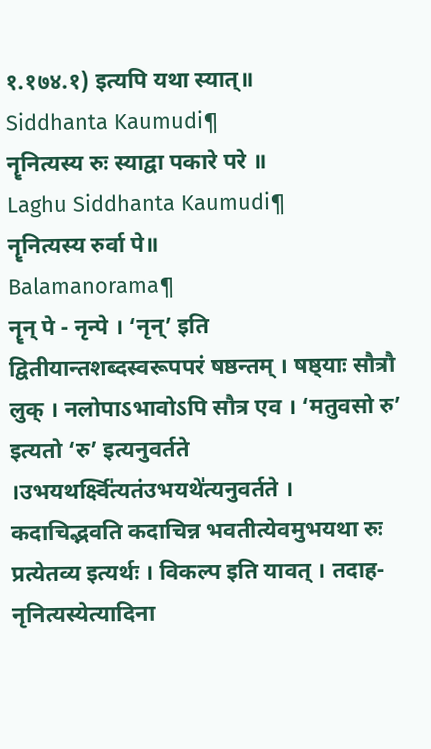१.१७४.१) इत्यपि यथा स्यात्॥
Siddhanta Kaumudi¶
नॄनित्यस्य रुः स्याद्वा पकारे परे ॥
Laghu Siddhanta Kaumudi¶
नॄनित्यस्य रुर्वा पे॥
Balamanorama¶
नॄन् पे - नृन्पे । ‘नृन्’ इति द्वितीयान्तशब्दस्वरूपपरं षष्ठन्तम् । षष्ठ्याः सौत्रौ लुक् । नलोपाऽभावोऽपि सौत्र एव । ‘मतुवसो रु’ इत्यतो ‘रु’ इत्यनुवर्तते ।उभयथर्क्ष्वि॑त्यतंउभयथे॑त्यनुवर्तते । कदाचिद्भवति कदाचिन्न भवतीत्येवमुभयथा रुः प्रत्येतव्य इत्यर्थः । विकल्प इति यावत् । तदाह-नृनित्यस्येत्यादिना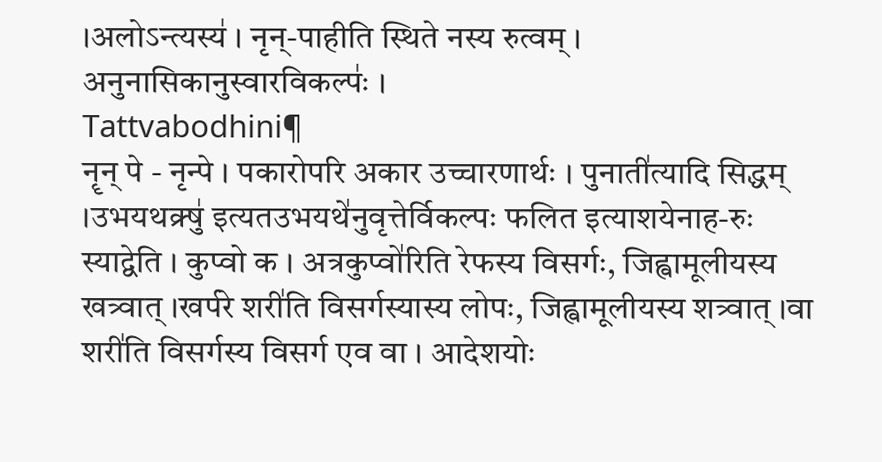।अलोऽन्त्यस्य॑ । नृन्-पाहीति स्थिते नस्य रुत्वम् । अनुनासिकानुस्वारविकल्पः॑ ।
Tattvabodhini¶
नॄन् पे - नृन्पे । पकारोपरि अकार उच्चारणार्थः । पुनाती॑त्यादि सिद्धम् ।उभयथक्र्षु॑ इत्यतउभयथे॑नुवृत्तेर्विकल्पः फलित इत्याशयेनाह-रुः स्याद्वेति । कुप्वो क । अत्रकुप्वो॑रिति रेफस्य विसर्गः, जिह्वामूलीयस्य खत्र्वात् ।खर्परे शरी॑ति विसर्गस्यास्य लोपः, जिह्वामूलीयस्य शत्र्वात् ।वा शरी॑ति विसर्गस्य विसर्ग एव वा । आदेशयोः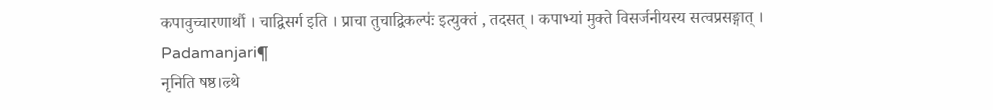कपावुच्चारणार्थौ । चाद्विसर्ग इति । प्राचा तुचाद्विकल्पः॑ इत्युक्तं , तदसत् । कपाभ्यां मुक्ते विसर्जनीयस्य सत्वप्रसङ्गात् ।
Padamanjari¶
नृनिति षष्ठ।ल्र्थे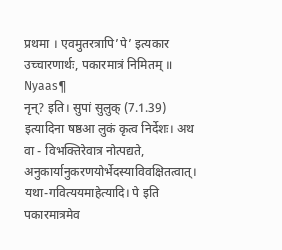प्रथमा । एवमुतरत्रापि’पे’ इत्यकार उच्चारणार्थः, पकारमात्रं निमितम् ॥
Nyaas¶
नृन्? इति। सुपां सुलुक् (7.1.39) इत्यादिना षष्ठआ लुकं कृत्व निर्देशः। अथ वा - विभक्तिरेवात्र नोत्पद्यते, अनुकार्यानुकरणयोर्भेदस्याविवक्षितत्वात्। यथा-गवित्ययमाहेत्यादि। पे इति पकारमात्रमेव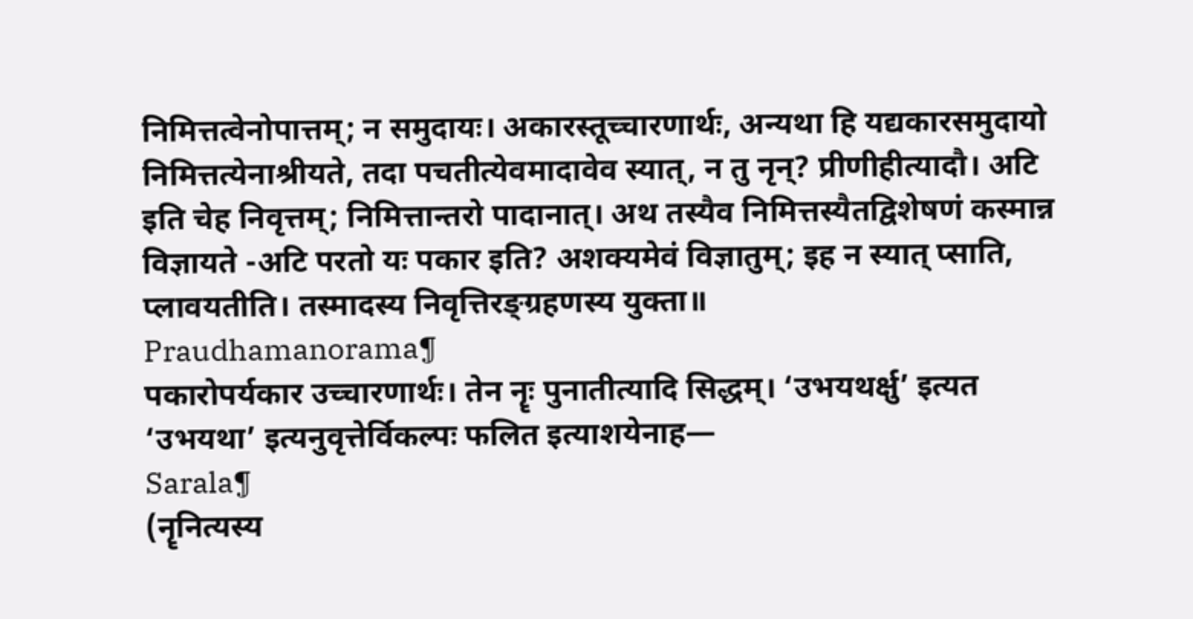निमित्तत्वेनोपात्तम्; न समुदायः। अकारस्तूच्चारणार्थः, अन्यथा हि यद्यकारसमुदायो निमित्तत्येनाश्रीयते, तदा पचतीत्येवमादावेव स्यात्, न तु नृन्? प्रीणीहीत्यादौ। अटि इति चेह निवृत्तम्; निमित्तान्तरो पादानात्। अथ तस्यैव निमित्तस्यैतद्विशेषणं कस्मान्न विज्ञायते -अटि परतो यः पकार इति? अशक्यमेवं विज्ञातुम्; इह न स्यात् प्साति, प्लावयतीति। तस्मादस्य निवृत्तिरङ्ग्रहणस्य युक्ता॥
Praudhamanorama¶
पकारोपर्यकार उच्चारणार्थः। तेन नॄः पुनातीत्यादि सिद्धम्। ‘उभयथर्क्षु’ इत्यत ‘उभयथा’ इत्यनुवृत्तेर्विकल्पः फलित इत्याशयेनाह—
Sarala¶
(नॄनित्यस्य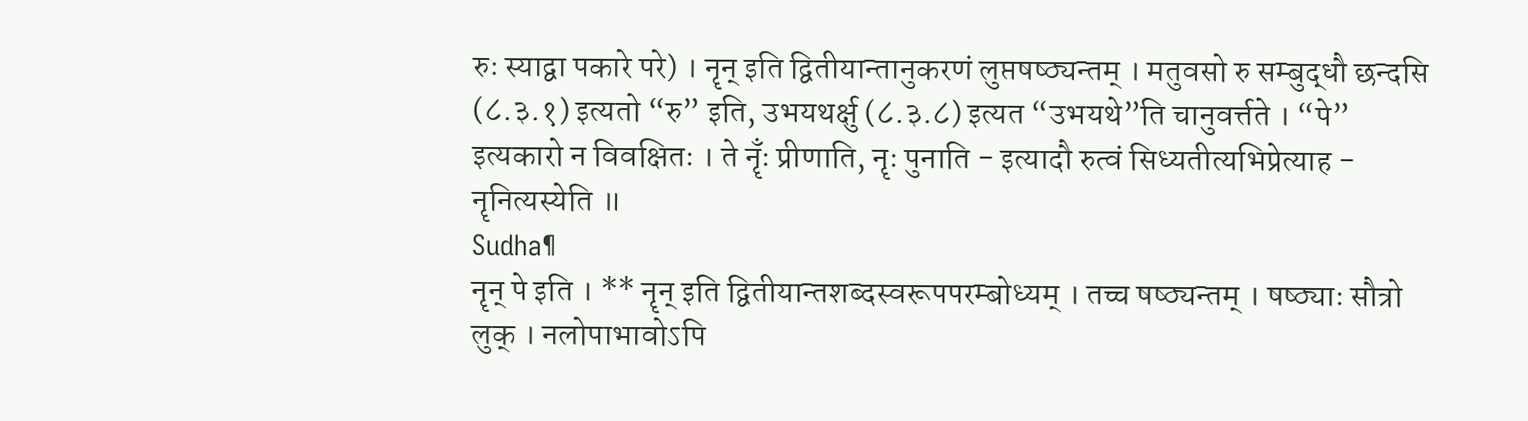रुः स्याद्वा पकारे परे) । नॄन् इति द्वितीयान्तानुकरणं लुप्तषष्ठ्यन्तम् । मतुवसो रु सम्बुद्धौ छन्दसि (८.३.१) इत्यतो “रु” इति, उभयथर्क्षु (८.३.८) इत्यत “उभयथे”ति चानुवर्त्तते । “पे” इत्यकारो न विवक्षितः । ते नॄँः प्रीणाति, नॄः पुनाति - इत्यादौ रुत्वं सिध्यतीत्यभिप्रेत्याह - नॄनित्यस्येति ॥
Sudha¶
नॄन् पे इति । ** नॄन् इति द्वितीयान्तशब्दस्वरूपपरम्बोध्यम् । तच्च षष्ठ्यन्तम् । षष्ठ्याः सौत्रो लुक् । नलोपाभावोऽपि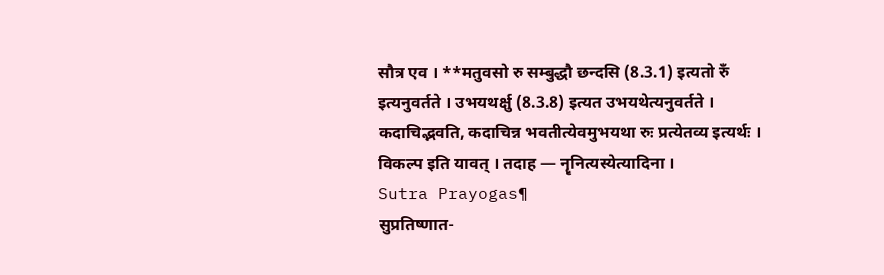सौत्र एव । **मतुवसो रु सम्बुद्धौ छन्दसि (8.3.1) इत्यतो रुँ इत्यनुवर्तते । उभयथर्क्षु (8.3.8) इत्यत उभयथेत्यनुवर्तते । कदाचिद्भवति, कदाचिन्न भवतीत्येवमुभयथा रुः प्रत्येतव्य इत्यर्थः । विकल्प इति यावत् । तदाह — नॄनित्यस्येत्यादिना ।
Sutra Prayogas¶
सुप्रतिष्णात-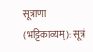सूत्राणा (भट्टिकाव्यम्): सूत्रं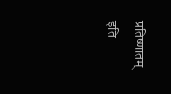प्रतिष्णातम् इति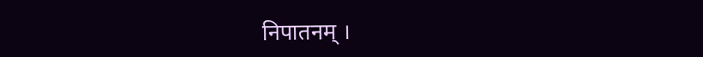निपातनम् ।